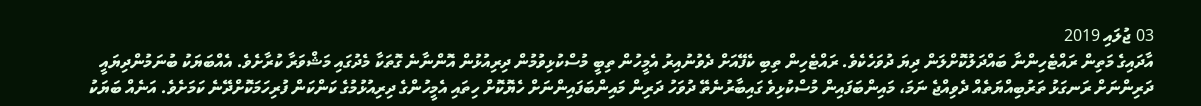03 ޖުލައި 2019
އާދައިގެ މަތިން ރައްޓެހިންނާ ބައްދަލުކޮށްލަން ދިޔަ ދުވަހެކެވެ. ރައްޓެހިން ތިބި ކެފޭއަށް ދެވުނުއިރު އެމީހުން ތިބީ މުސްކުޅިވުމުން ދިރިއުޅުން އޮންނާނެ ގޮތަކާ މެދުގައި މަޝްވަރާ ކުރާށެވެ. އެއްބަޔަކު ބުނަމުންދިޔައީ ދަރިންނަށް ރަނގަޅު ތަރުބިއްޔަތެއް ދެވިއްޖެ ނަމަ، މައިންބަފައިން މުސްކުޅިވެ ގައިބާރުނެތޭ ދުވަހު ދަރިން މައިންބަފައިންނަށް ހެޔޮކޮށް ހިތައި އެމީހުންގެ ދިރިއުޅުމުގެ ކަންކަން ފުރިހަމަކޮށްދޭނެ ކަމަށެވެ. އަނެއް ބަޔަކު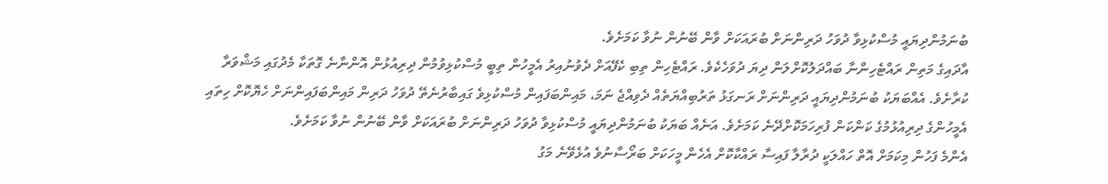ބުނަމުންދިޔައީ މުސްކުޅިވާ ދުވަހު ދަރިންނަށް ބުރައަކަށް ވާން ބޭނުން ނުވާ ކަމަށެވެ.
އާދައިގެ މަތިން ރައްޓެހިންނާ ބައްދަލުކޮށްލަން ދިޔަ ދުވަހެކެވެ. ރައްޓެހިން ތިބި ކެފޭއަށް ދެވުނުއިރު އެމީހުން ތިބީ މުސްކުޅިވުމުން ދިރިއުޅުން އޮންނާނެ ގޮތަކާ މެދުގައި މަޝްވަރާ ކުރާށެވެ. އެއްބަޔަކު ބުނަމުންދިޔައީ ދަރިންނަށް ރަނގަޅު ތަރުބިއްޔަތެއް ދެވިއްޖެ ނަމަ، މައިންބަފައިން މުސްކުޅިވެ ގައިބާރުނެތޭ ދުވަހު ދަރިން މައިންބަފައިންނަށް ހެޔޮކޮށް ހިތައި އެމީހުންގެ ދިރިއުޅުމުގެ ކަންކަން ފުރިހަމަކޮށްދޭނެ ކަމަށެވެ. އަނެއް ބަޔަކު ބުނަމުންދިޔައީ މުސްކުޅިވާ ދުވަހު ދަރިންނަށް ބުރައަކަށް ވާން ބޭނުން ނުވާ ކަމަށެވެ.
އެންމެ ފަހުން މިކަމަށް އޮތް ހައްލަކީ ދުރާލާ ފައިސާ ރައްކާކޮށް އެހެން މީހަކަށް ބަރޯސާނުވެ އުޅެވޭނެ މަގު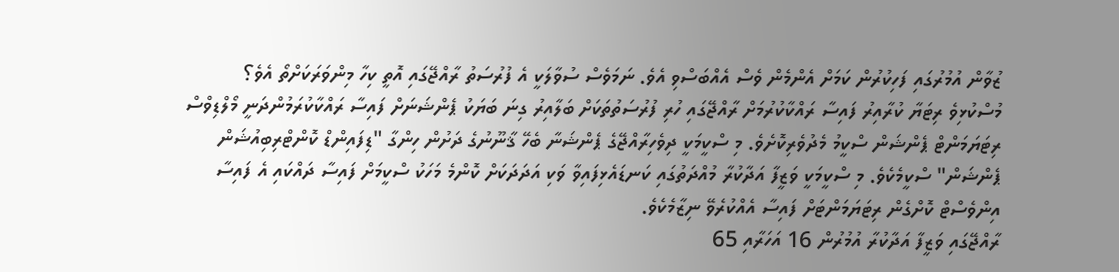ޒުވާން އުމުރުގައި ފަހިކުރުން ކަމަށް އެންމެން ވެސް އެއްބަސްވި އެވެ. ނަމަވެސް ސުވާލަކީ އެ ފުރުސަތު ރާއްޖޭގައި އޮތީ ކިހާ މިންވަރަކަށްތޯ އެވެ؟
މުސްކުޅިވެ ރިޓަޔާ ކުރާއިރު ފައިސާ ރައްކާކުރުމަށް ރާއްޖޭގައި ހުރި ފުރުސަތުތަކަށް ބަލާއިރު ގިނަ ބަޔަކު ޕެންޝަނަށް ފައިސާ ރައްކާކުރަމުންދަނީ މޯލްޑިވްސް ރިޓަޔަމަންޓް ޕެންޝަން ސްކީމު މެދުވެރިކޮށެވެ. މި ސްކީމަކީ ދިވެހިރާއްޖޭގެ ޕެންޝަނާ ބެހޭ ޤާނޫނުގެ ދަށުން ހިންގާ "ޑިފައިންޑް ކޮންޓްރިބިއުޝަން ޕެންޝަން" ސްކީމެކެވެ. މި ސްކީމަކީ ވަޒީފާ އަދާކުރާ މުއްދަތުގައި ކަނޑައެޅިފައިވާ ވަކި އަދަދަކަށް ކޮންމެ މަހަކު ސްކީމަށް ފައިސާ ދައްކައި އެ ފައިސާ އިންވެސްޓް ކޮށްގެން ރިޓަޔަމަންޓަށް ފައިސާ އެއްކުރެވޭ ނިޒާމެކެވެ.
ރާއްޖޭގައި ވަޒީފާ އަދާކުރާ އުމުރުން 16 އަހަރާއި 65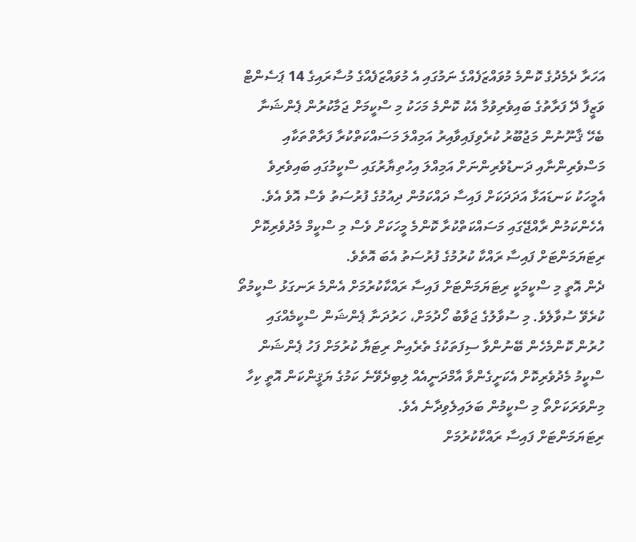އަހަރާ ދެމެދުގެ ކޮންމެ މުވައްޒަފެއްގެ ނަމުގައި އެ މުވައްޒަފެއްގެ މުސާރައިގެ 14 ޕަސެންޓް ވަޒީފާ ދޭ ފަރާތުގެ ބައިވެރިވުމާ އެކު ކޮންމެ މަހަކު މި ސްކީމަށް ޖަމާކުރުން ޕެންޝަނާ ބެހޭ ޤާނޫނުން މަޖުބޫރު ކުރެވިފައިވާއިރު އަމިއްލަ މަސައްކަތްކުރާ ފަރާތްތަކާއި މަސްވެރިންނާއި ދަނޑުވެރިންނަށް އަމިއްލަ އިހުތިޔާރުގައި ސްކީމުގައި ބައިވެރިވެ އެމީހަކު ކަނޑައަޅާ އަދަދަކަށް ފައިސާ ދައްކަމުން ދިއުމުގެ ފުރުސަތު ވެސް އޮވެ އެވެ. އެހެންކަމުން ރާއްޖޭގައި މަސައްކަތްކުރާ ކޮންމެ މީހަކަށް ވެސް މި ސްކީމް މެދުވެރިކޮށް ރިޓަޔަމަންޓަށް ފައިސާ ރައްކާ ކުރުމުގެ ފުރުސަތު އެބަ އޮތެވެ.
ދެން އޮތީ މި ސްކީމަކީ ރިޓަޔަމަންޓަށް ފައިސާ ރައްކާކުރުމަށް އެންމެ ރަނގަޅު ސްކީމުތޯ ކުރެވޭ ސުވާލެވެ. މި ސުވާލުގެ ޖަވާބު ހޯދުމަށް، ހަރުދަނާ ޕެންޝަން ސްކީމެއްގައި ހުރުން ކޮންމެހެން ބޭނުންވާ ސިފަތަކުގެ ތެރެއިން ރިޓަޔާ ކުރުމަށް ފަހު ޕެންޝަން ސްކީމު މެދުވެރިކޮށް އެކަށީގެންވާ އާމްދަނީއެއް ލިބިދެވޭނެ ކަމުގެ ޔަޤީންކަން އޮތީ ކިހާ މިންވަރަކަށްތޯ މި ސްކީމުން ބަލައިލެވިދާނެ އެވެ.
ރިޓަޔަމަންޓަށް ފައިސާ ރައްކާކުރުމަށް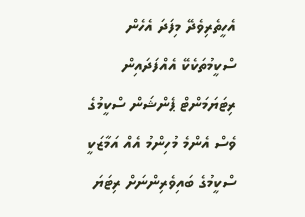އެހީތެރިވެދޭ މިފަދަ އެހެން ސްކީމުތަކެކޭ އެއްފަދައިން ރިޓަޔަމަންޓް ޕެންޝަން ސްކީމުގެ ވެސް އެންމެ މުހިންމު އެއް އަމާޒަކީ ސްކީމުގެ ބައިވެރިންނަށް ރިޓަޔަ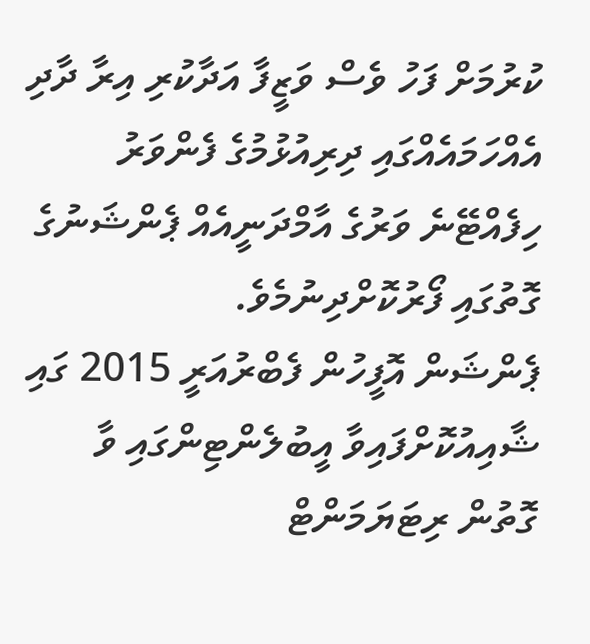ކުރުމަށް ފަހު ވެސް ވަޒީފާ އަދާކުރި އިރާ ދާދި އެއްހަމައެއްގައި ދިރިއުޅުމުގެ ފެންވަރު ހިފެއްޓޭނެ ވަރުގެ އާމްދަނީއެއް ޕެންޝަނުގެ ގޮތުގައި ފޯރުކޮށްދިނުމެވެ.
ޕެންޝަން އޮފީހުން ފެބްރުއަރީ 2015 ގައި ޝާއިއުކޮށްފައިވާ އީބުލެންޓިންގައި ވާ ގޮތުން ރިޓަޔަމަންޓް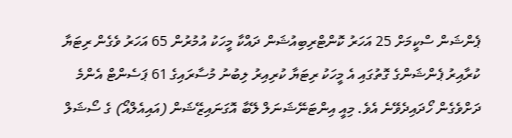ޕެންޝަން ސްކީމަށް 25 އަހަރު ކޮންޓްރިބިއުޝަން ދައްކާ މީހަކު އުމުރުން 65 އަހަރު ވެގެން ރިޓަޔާ ކުރާއިރު ޕެންޝަންގެ ގޮތުގައި އެ މީހަކު ރިޓަޔާ ކުރިއިރު ލިބުނު މުސާރައިގެ 61 ޕަސެންޓް އެންމެ ދަށްވެގެން ހޯދައިދެވޭނެ އެވެ. މިއީ އިންޓަނޭޝަނަލް ލޭބާ އޮގަނައިޒޭޝަން (އައިއެލްއޯ) ގެ ސޯޝަލް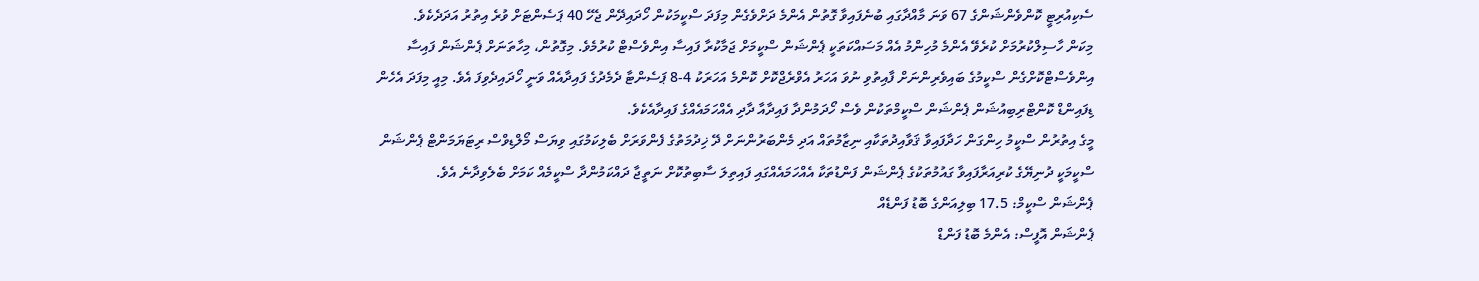ސެކިއުރިޓީ ކޮންވެންޝަންގެ 67 ވަނަ މާއްދާގައި ބުނެފައިވާ ގޮތުން އެންމެ ދަށްވެގެން މިފަދަ ސްކީމަކުން ހޯދައިދޭން ޖެހޭ 40 ޕަސެންޓަށް ވުރެ އިތުރު އަދަދެކެވެ.
މިކަން ހާސިލްކުރުމަށް ކުރެވޭ އެންމެ މުހިންމު އެއް މަސައްކަތަކީ ޕެންޝަން ސްކީމަށް ޖަމާކުރާ ފައިސާ އިންވެސްޓް ކުރުމެވެ. މިގޮތުން، މިހާތަނަށް ޕެންޝަން ފައިސާ އިންވެސްޓްކޮށްގެން ސްކީމުގެ ބައިވެރިންނަށް ފާއިތުވި ނުވަ އަހަރު އެވްރެޖްކޮށް ކޮންމެ އަހަރަކު 4-8 ޕަސެންޓާ ދެމެދުގެ ފައިދާއެއް ވަނީ ހޯދައިދެވިފަ އެވެ. މިއީ މިފަދަ އެހެން ޑިފައިންޑް ކޮންޓްރިބިއުޝަން ޕެންޝަން ސްކީމްތަކުން ވެސް ހޯދަމުންދާ ފައިދާއާ ދާދި އެއްހަމައެއްގެ ފައިދާއެކެވެ.
މީގެ އިތުރުން ސްކީމު ހިންގަން ހަދާފައިވާ ޤަވާއިދުތަކާއި ނިޒާމުތައް އަދި މެންބަރުންނަށް ދޭ ޚިދުމަތުގެ ފެންވަރަށް ބެލިކަމުގައި ވިޔަސް މޯލްޑިވްސް ރިޓަޔަމަންޓް ޕެންޝަން ސްކީމަކީ ދުނިޔޭގެ ކުރިއަރާފައިވާ ގައުމުތަކުގެ ޕެންޝަން ފަންޑުތަކާ އެއްހަމައެއްގައި ފައިތިލަ ސާބިތުކޮށް ނަތީޖާ ދައްކަމުންދާ ސްކީމެއް ކަމަށް ބެލެވިދާނެ އެވެ.
ޕެންޝަން ސްކީމް: 17.5 ބިލިއަންގެ ބޮޑު ފަންޑެއް
ޕެންޝަން އޮފީސް: އެންމެ ބޮޑު ފަންޑް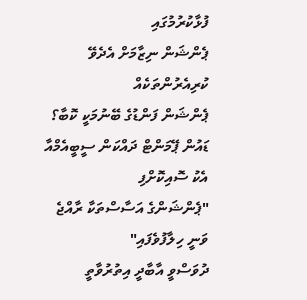ފުޅާކުރުމުގައި
ޕެންޝަން ނިޒާމަށް އެދެވޭ ކުރިއެރުންތަކެއް
ޕެންޝަން ފަންޑުގެ ބޭނުމަކީ ކޮބާ؟
ޑައުން ޕޭމަންޓް ދައްކަން ސީބީއެމްއާ އެކު ސޮއިކޮށްފި
"ޕެންޝަންގެ އަސާސްތަކާ ރާއްޖެ ވަނީ ހިލާފުވެފައި"
ދުވަސްވީ އާބާދީ އިތުރުވާތީ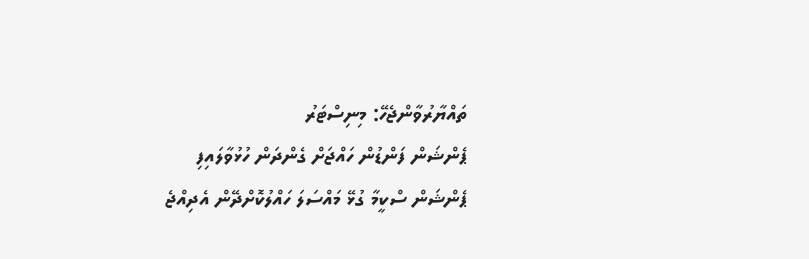ތައްޔާރުވާންޖެހޭ: މިނިސްޓަރު
ޕެންޝަން ފަންޑުން ހައްޖަށް ގެންދަން ހުޅުވާލައިފި
ޕެންޝަން ސްކީމާ ގުޅޭ މައްސަލަ ހައްލުކޮށްދޭން އެދިއްޖެ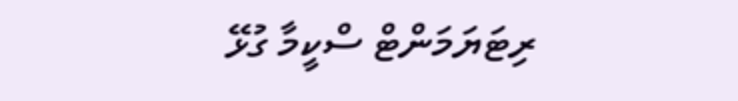ރިޓަޔަމަންޓް ސްކީމާ ގުޅޭ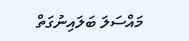މައްސަލަ ބަލައިނުގަތް